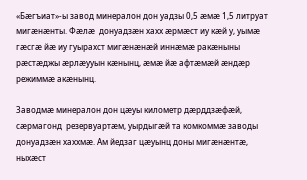«Бæгъиат»-ы завод минералон дон уадзы 0,5 æмæ 1,5 литруат мигæнæнты. Фæлæ  донуадзæн хахх æрмæст иу кæй у, уымæ гæсгæ йæ иу гуырахст мигæнæнæй иннæмæ ракæныны рæстæджы æрлæууын кæнынц, æмæ йæ афтæмæй æндæр режиммæ акæнынц.

Заводмæ минералон дон цæуы километр дæрддзæфæй, сæрмагонд  резервуартæм, уырдыгæй та комкоммæ заводы донуадзæн хаххмæ. Ам йедзаг цæуынц доны мигæнæнтæ, ныхæст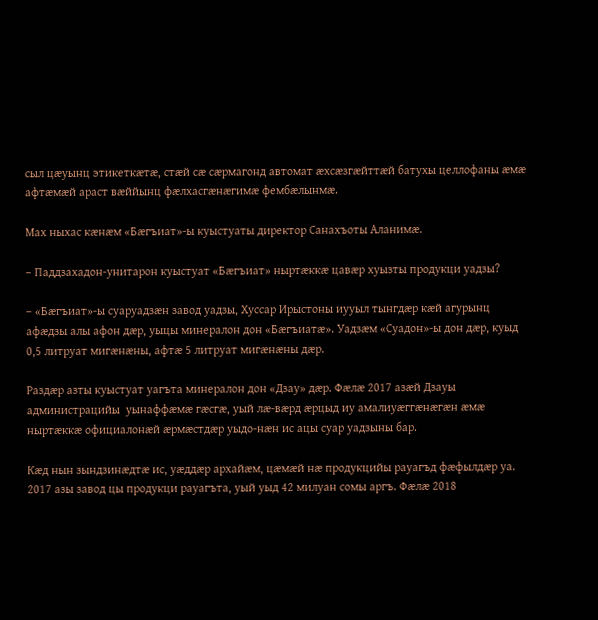сыл цæуынц этикеткæтæ, стæй сæ сæрмагонд автомат æхсæзгæйттæй батухы целлофаны æмæ афтæмæй араст вæййынц фæлхасгæнæгимæ фембæлынмæ.

Мах ныхас кæнæм «Бæгъиат»-ы куыстуаты директор Санахъоты Аланимæ.

– Паддзахадон-унитарон куыстуат «Бæгъиат» ныртæккæ цавæр хуызты продукци уадзы?

– «Бæгъиат»-ы суаруадзæн завод уадзы, Хуссар Ирыстоны иууыл тынгдæр кæй агурынц афæдзы алы афон дæр, уыцы минералон дон «Бæгъиатæ». Уадзæм «Суадон»-ы дон дæр, куыд 0,5 литруат мигæнæны, афтæ 5 литруат мигæнæны дæр.

Раздæр азты куыстуат уагъта минералон дон «Дзау» дæр. Фæлæ 2017 азæй Дзауы администрацийы  уынаффæмæ гæсгæ, уый лæ-вæрд æрцыд иу амалиуæггæнæгæн æмæ ныртæккæ официалонæй æрмæстдæр уыдо-нæн ис ацы суар уадзыны бар.

Кæд нын зындзинæдтæ ис, уæддæр архайæм, цæмæй нæ продукцийы рауагъд фæфылдæр уа. 2017 азы завод цы продукци рауагъта, уый уыд 42 милуан сомы аргъ. Фæлæ 2018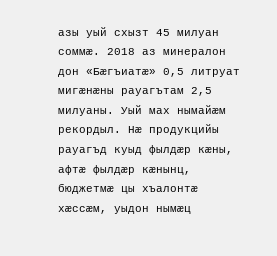азы уый схызт 45 милуан соммæ. 2018 аз минералон дон «Бæгъиатæ» 0,5 литруат мигæнæны рауагътам 2,5 милуаны. Уый мах нымайæм рекордыл. Нæ продукцийы рауагъд куыд фылдæр кæны, афтæ фылдæр кæнынц, бюджетмæ цы хъалонтæ хæссæм, уыдон нымæц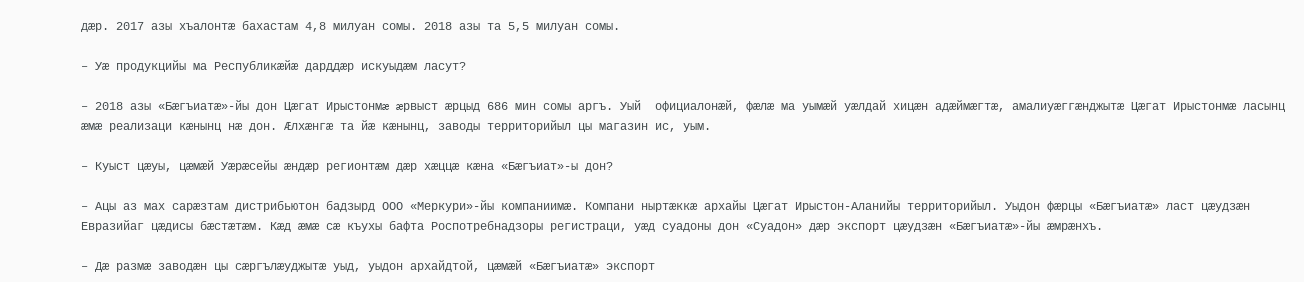дæр. 2017 азы хъалонтæ бахастам 4,8 милуан сомы. 2018 азы та 5,5 милуан сомы.

– Уæ продукцийы ма Республикæйæ дарддæр искуыдæм ласут?

– 2018 азы «Бæгъиатæ»-йы дон Цæгат Ирыстонмæ æрвыст æрцыд 686 мин сомы аргъ. Уый  официалонæй, фæлæ ма уымæй уæлдай хицæн адæймæгтæ, амалиуæггæнджытæ Цæгат Ирыстонмæ ласынц æмæ реализаци кæнынц нæ дон. Æлхæнгæ та йæ кæнынц, заводы территорийыл цы магазин ис, уым.

– Куыст цæуы, цæмæй Уæрæсейы æндæр регионтæм дæр хæццæ кæна «Бæгъиат»-ы дон?

– Ацы аз мах сарæзтам дистрибьютон бадзырд ООО «Меркури»-йы компаниимæ. Компани ныртæккæ архайы Цæгат Ирыстон-Аланийы территорийыл. Уыдон фæрцы «Бæгъиатæ» ласт цæудзæн Евразийаг цæдисы бæстæтæм. Кæд æмæ сæ къухы бафта Роспотребнадзоры регистраци, уæд суадоны дон «Суадон» дæр экспорт цæудзæн «Бæгъиатæ»-йы æмрæнхъ.

– Дæ размæ заводæн цы сæргълæуджытæ уыд, уыдон архайдтой, цæмæй «Бæгъиатæ» экспорт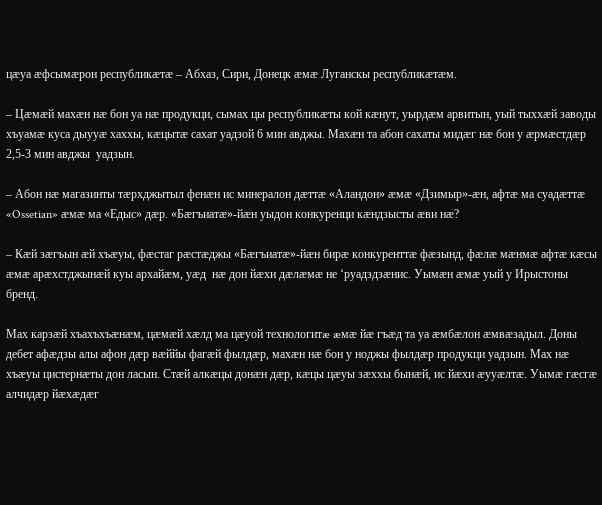цæуа æфсымæрон республикæтæ – Абхаз, Сири, Донецк æмæ Луганскы республикæтæм.

– Цæмæй махæн нæ бон уа нæ продукци, сымах цы республикæты кой кæнут, уырдæм арвитын, уый тыххæй заводы хъуамæ куса дыууæ хаххы, кæцытæ сахат уадзой 6 мин авджы. Махæн та абон сахаты мидæг нæ бон у æрмæстдæр 2,5-3 мин авджы  уадзын.

– Абон нæ магазинты тæрхджытыл фенæн ис минералон дæттæ «Аландон» æмæ «Дзимыр»-æн, афтæ ма суадæттæ «Ossetian» æмæ ма «Едыс» дæр. «Бæгъиатæ»-йæн уыдон конкуренци кæндзысты æви нæ?

– Кæй зæгъын æй хъæуы, фæстаг рæстæджы «Бæгъиатæ»-йæн бирæ конкуренттæ фæзынд, фæлæ мæнмæ афтæ кæсы æмæ арæхстджынæй куы архайæм, уæд  нæ дон йæхи дæлæмæ не ‘руадздзæнис. Уымæн æмæ уый у Ирыстоны бренд.

Мах карзæй хъахъхъæнæм, цæмæй хæлд ма цæуой технологитæ æмæ йæ гъæд та уа æмбæлон æмвæзадыл. Доны дебет афæдзы алы афон дæр вæййы фагæй фылдæр, махæн нæ бон у ноджы фылдæр продукци уадзын. Мах нæ хъæуы цистернæты дон ласын. Стæй алкæцы донæн дæр, кæцы цæуы зæххы бынæй, ис йæхи æууæлтæ. Уымæ гæсгæ алчидæр йæхæдæг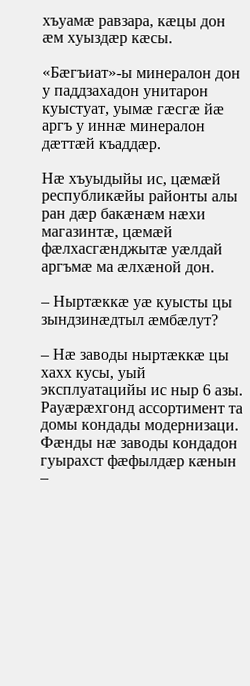хъуамæ равзара, кæцы дон æм хуыздæр кæсы.

«Бæгъиат»-ы минералон дон у паддзахадон унитарон куыстуат, уымæ гæсгæ йæ аргъ у иннæ минералон дæттæй къаддæр.

Нæ хъуыдыйы ис, цæмæй республикæйы районты алы ран дæр бакæнæм нæхи магазинтæ, цæмæй фæлхасгæнджытæ уæлдай аргъмæ ма æлхæной дон.

– Ныртæккæ уæ куысты цы зындзинæдтыл æмбæлут?

– Нæ заводы ныртæккæ цы хахх кусы, уый эксплуатацийы ис ныр 6 азы. Рауæрæхгонд ассортимент та домы кондады модернизаци. Фæнды нæ заводы кондадон гуырахст фæфылдæр кæнын –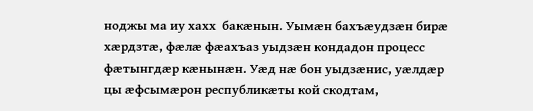ноджы ма иу хахх  бакæнын. Уымæн бахъæудзæн бирæ хæрдзтæ, фæлæ фæахъаз уыдзæн кондадон процесс фæтынгдæр кæнынæн. Уæд нæ бон уыдзæнис, уæлдæр цы æфсымæрон республикæты кой скодтам,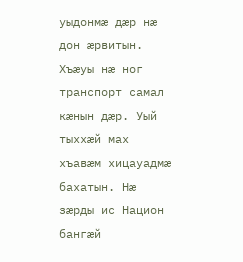уыдонмæ дæр нæ дон æрвитын. Хъæуы нæ ног транспорт самал кæнын дæр. Уый тыххæй мах хъавæм хицауадмæ бахатын. Нæ зæрды ис Национ бангæй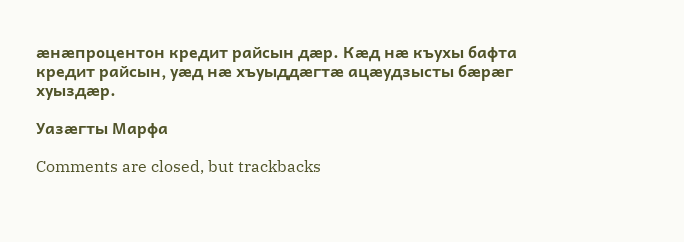æнæпроцентон кредит райсын дæр. Кæд нæ къухы бафта кредит райсын, уæд нæ хъуыддæгтæ ацæудзысты бæрæг хуыздæр.

Уазæгты Марфа

Comments are closed, but trackbacks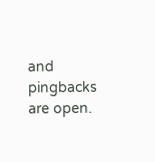and pingbacks are open.